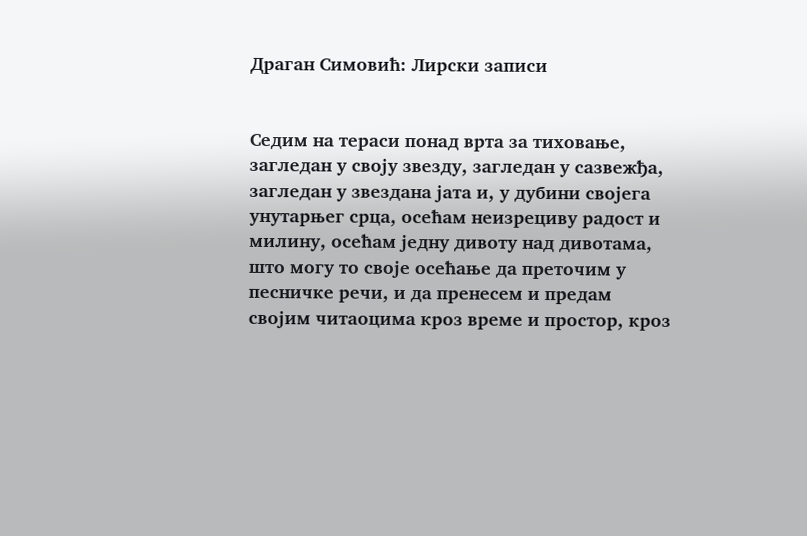Драган Симовић: Лирски записи


Седим на тераси понад врта за тиховање, загледан у своју звезду, загледан у сазвежђа, загледан у звездана јата и, у дубини својега унутарњег срца, осећам неизрециву радост и милину, осећам једну дивоту над дивотама, што могу то своје осећање да преточим у песничке речи, и да пренесем и предам својим читаоцима кроз време и простор, кроз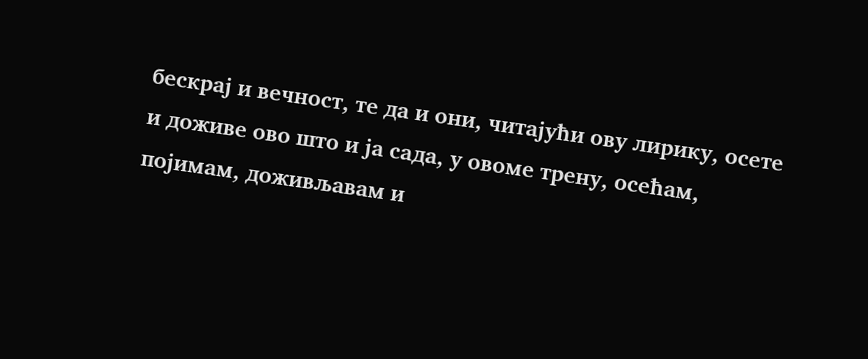бескрај и вечност, те да и они, читајући ову лирику, осете и доживе ово што и ја сада, у овоме трену, осећам, појимам, доживљавам и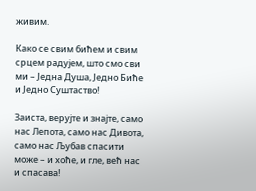живим.

Како се свим бићем и свим срцем радујем, што смо сви ми – Једна Душа, Једно Биће и Једно Суштаство!

Заиста, верујте и знајте, само нас Лепота, само нас Дивота, само нас Љубав спасити може – и хоће, и гле, већ нас и спасава!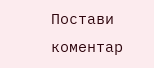Постави коментар